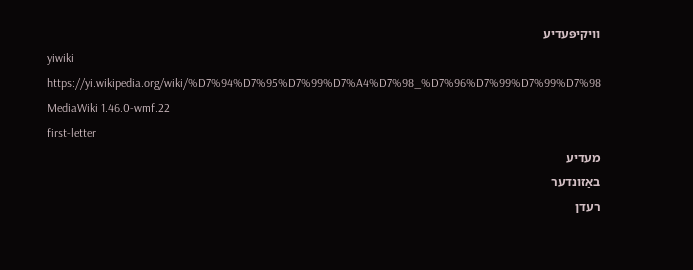װיקיפּעדיע
yiwiki
https://yi.wikipedia.org/wiki/%D7%94%D7%95%D7%99%D7%A4%D7%98_%D7%96%D7%99%D7%99%D7%98
MediaWiki 1.46.0-wmf.22
first-letter
מעדיע
באַזונדער
רעדן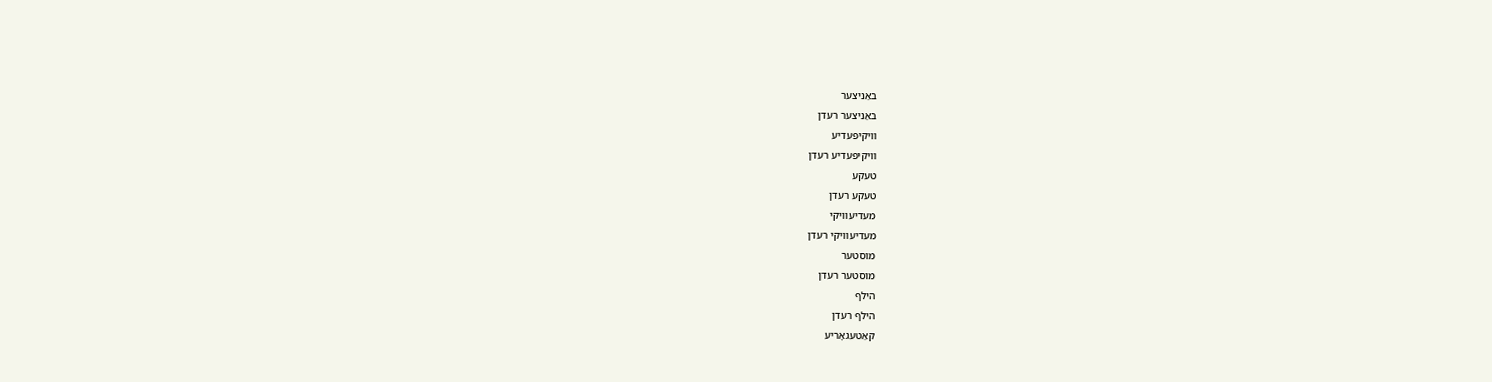באַניצער
באַניצער רעדן
װיקיפּעדיע
װיקיפּעדיע רעדן
טעקע
טעקע רעדן
מעדיעװיקי
מעדיעװיקי רעדן
מוסטער
מוסטער רעדן
הילף
הילף רעדן
קאַטעגאָריע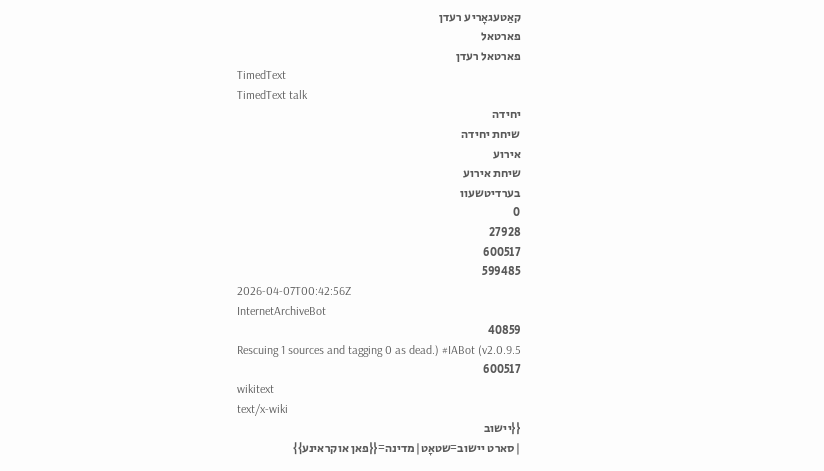קאַטעגאָריע רעדן
פארטאל
פארטאל רעדן
TimedText
TimedText talk
יחידה
שיחת יחידה
אירוע
שיחת אירוע
בערדיטשעוו
0
27928
600517
599485
2026-04-07T00:42:56Z
InternetArchiveBot
40859
Rescuing 1 sources and tagging 0 as dead.) #IABot (v2.0.9.5
600517
wikitext
text/x-wiki
{{יישוב
|סארט יישוב=שטאָט|מדינה={{פאן אוקראינע}}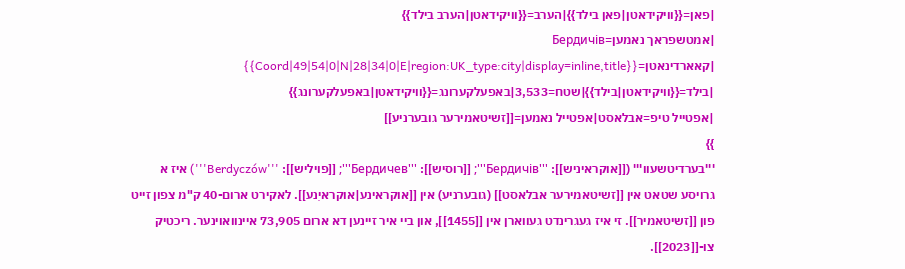|פאן={{וויקידאטן|פאן בילד}}|הערב={{וויקידאטן|הערב בילד}}
|אמטשפראך נאמען=Бердичів
|קאארדינאטן={{Coord|49|54|0|N|28|34|0|E|region:UK_type:city|display=inline,title}}
|בילד={{וויקידאטן|בילד}}|שטח=3,533|באפעלקערונג={{וויקידאטן|באפעלקערונג}}
|אפטייל טיפ=אבלאסט|אפטייל נאמען=[[זשיטאמירער גובערניע]]
}}
'''בערדיטשעוו''' ([[אוקראיניש]]: '''Бердичів'''; [[רוסיש]]: '''Бердичев'''; [[פויליש]]: '''Berdyczów''') איז א גרויסע שטאט אין [[זשיטאמירער אבלאסט]] (גובערניע) אין [[אוקראינע|אוקראיִנע]]. לאקירט ארום-40 ק"מ צפון זייט פון [[זשיטאמיר]]. זי איז געגרינדט געווארן אין [[1455]], און ביי איר זיינען דא ארום 73,905 איינוואוינער. ריכטיק צו-[[2023]].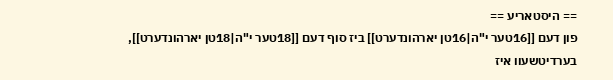== היסטאריע ==
פון דעם [[16טער י"ה|16טן יארהונדערט]] ביז סוף דעם [[18טער י"ה|18טן יארהונדערט]], בערדיטשעוו איז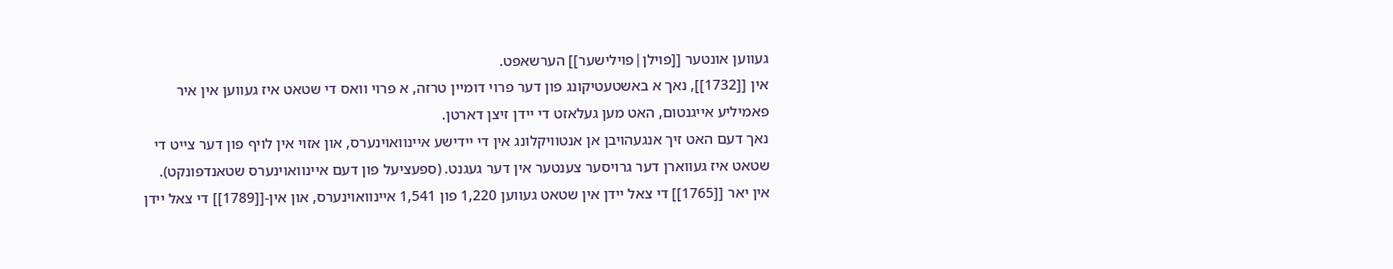געווען אונטער [[פוילן|פוילישער]] הערשאפט.
אין [[1732]], נאך א באשטעטיקונג פון דער פרוי דומיין טרזה, א פרוי וואס די שטאט איז געווען אין איר פאמיליע אייגנטום, האט מען געלאזט די יידן זיצן דארטן.
נאך דעם האט זיך אנגעהויבן אן אנטוויקלונג אין די יידישע איינוואוינערס, און אזוי אין לויף פון דער צייט די שטאט איז געווארן דער גרויסער צענטער אין דער געגנט. (ספעציעל פון דעם איינוואוינערס שטאנדפונקט).
אין יאר [[1765]] די צאל יידן אין שטאט געווען 1,220 פון 1,541 איינוואוינערס, און אין-[[1789]] די צאל יידן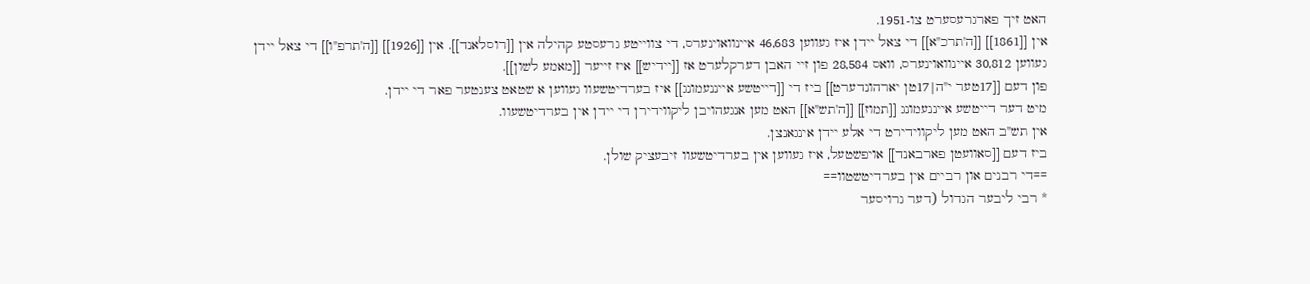האט זיך פארגרעסערט צו-1951.
אין [[1861]] [[ה'תרכ"א]] די צאל יידן איז געווען 46,683 איינוואוינערס, די צווייטע גרעסטע קהילה אין [[רוסלאנד]]. אין [[1926]] [[ה'תרפ"ו]] די צאל יידן געווען 30,812 איינוואוינערס, וואס 28,584 פון זיי האבן דערקלערט אז [[יידיש]] איז זייער [[מאמע לשון]].
פון דעם [[17טער י"ה|17טן יארהונדערט]] ביז די [[דייטשע אייננעמונג]] איז בערדיטשעוו געווען א שטאט צענטער פאר די יידן.
מיט דער דייטשע אייננעמונג [[תמוז]] [[ה'תש"א]] האט מען אנגעהויבן ליקווידירן די יידן אין בערדיטשעוו.
אין תש"ב האט מען ליקווידירט די אלע יידן אינגאנצן.
ביז דעם [[סאוועטן פארבאנד]] אויפשטעל, איז געווען אין בערדיטשעוו זיבעציק שולן.
==די רבנים און רביים אין בערדיטשטוו==
* רבי ליבער הגדול (דער גרויסער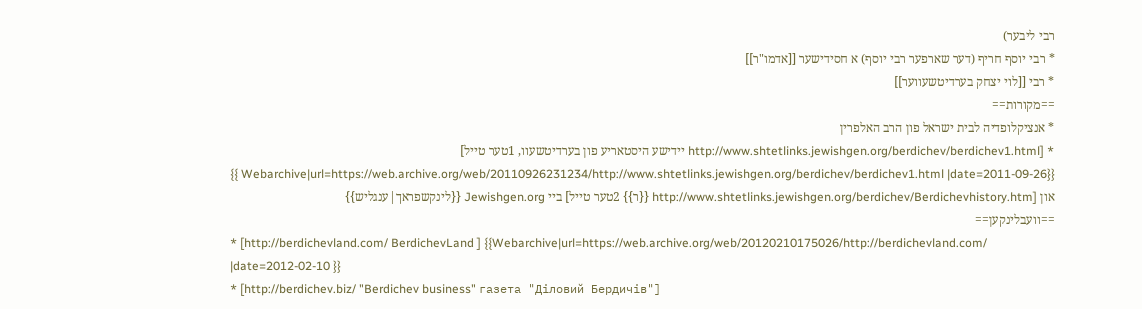רבי ליבער)
* רבי יוסף חריף (דער שארפער רבי יוסף) א חסידישער [[אדמו"ר]]
* רבי [[לוי יצחק בערדיטשעווער]]
==מקורות==
* אנציקלופדיה לבית ישראל פון הרב האלפרין
* [http://www.shtetlinks.jewishgen.org/berdichev/berdichev1.html יידישע היסטאריע פון בערדיטשעוו, 1טער טייל] {{Webarchive|url=https://web.archive.org/web/20110926231234/http://www.shtetlinks.jewishgen.org/berdichev/berdichev1.html |date=2011-09-26 }} און [http://www.shtetlinks.jewishgen.org/berdichev/Berdichevhistory.htm {{ר}} 2טער טייל] ביי Jewishgen.org {{לינקשפראך|ענגליש}}
==וועבלינקען==
* [http://berdichevland.com/ BerdichevLand ] {{Webarchive|url=https://web.archive.org/web/20120210175026/http://berdichevland.com/ |date=2012-02-10 }}
* [http://berdichev.biz/ "Berdichev business" газета "Діловий Бердичів"]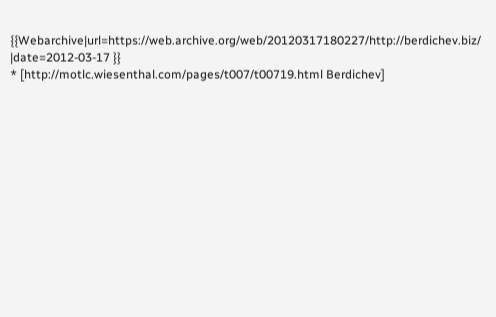{{Webarchive|url=https://web.archive.org/web/20120317180227/http://berdichev.biz/ |date=2012-03-17 }}
* [http://motlc.wiesenthal.com/pages/t007/t00719.html Berdichev]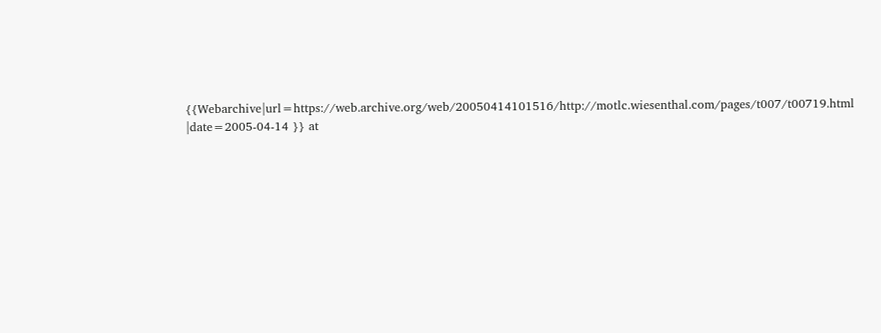{{Webarchive|url=https://web.archive.org/web/20050414101516/http://motlc.wiesenthal.com/pages/t007/t00719.html |date=2005-04-14 }} at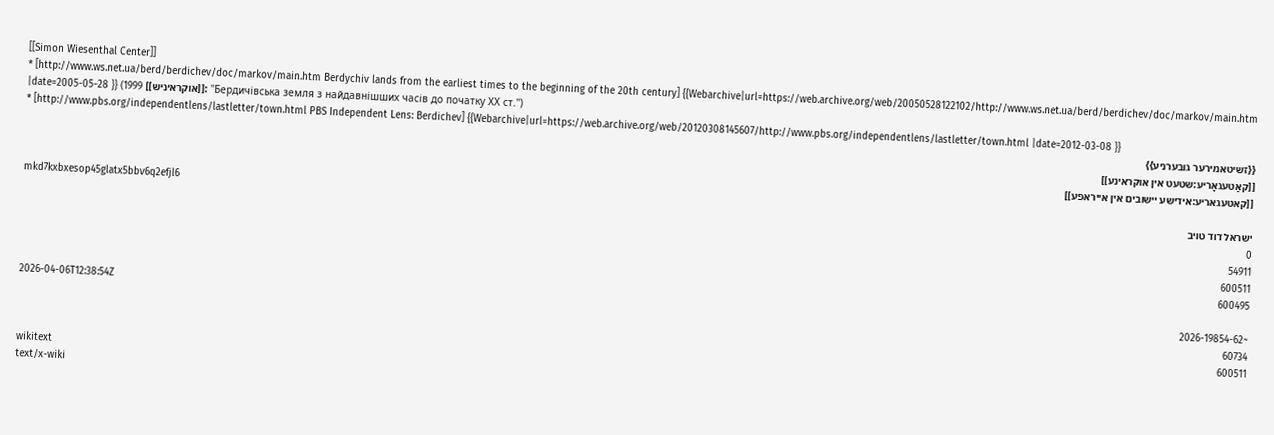[[Simon Wiesenthal Center]]
* [http://www.ws.net.ua/berd/berdichev/doc/markov/main.htm Berdychiv lands from the earliest times to the beginning of the 20th century] {{Webarchive|url=https://web.archive.org/web/20050528122102/http://www.ws.net.ua/berd/berdichev/doc/markov/main.htm |date=2005-05-28 }} (1999 [[אוקראיניש]]: ''Бердичівська земля з найдавнішших часів до початку ХХ ст.'')
* [http://www.pbs.org/independentlens/lastletter/town.html PBS Independent Lens: Berdichev] {{Webarchive|url=https://web.archive.org/web/20120308145607/http://www.pbs.org/independentlens/lastletter/town.html |date=2012-03-08 }}
{{זשיטאמירער גובערניע}}
[[קאַטעגאָריע:שטעט אין אוקראינע]]
[[קאטעגאריע:אידישע יישובים אין אייראפע]]
mkd7kxbxesop45glatx5bbv6q2efjl6
ישראל דוד טויב
0
54911
600511
600495
2026-04-06T12:38:54Z
~2026-19854-62
60734
600511
wikitext
text/x-wiki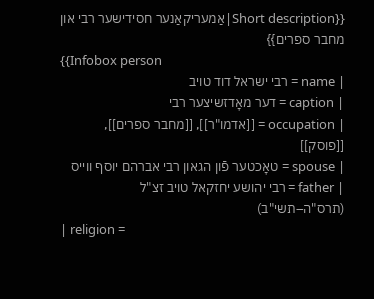{{Short description|אַמעריקאַנער חסידישער רבי און מחבר ספרים}}
{{Infobox person
| name = רבי ישראל דוד טויב
| caption = דער מאָדזשיצער רבי
| occupation = [[אדמו"ר]], [[מחבר ספרים]], [[פוסק]]
| spouse = טאָכטער פֿון הגאון רבי אברהם יוסף ווייס
| father = רבי יהושע יחזקאל טויב זצ"ל (תרס"ה–תשי"ב)
| religion =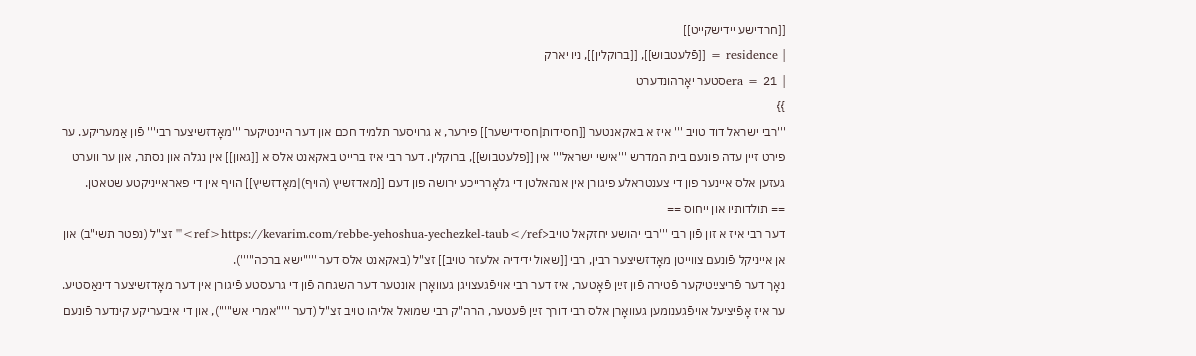[[חרדישע יידישקייט]]
| residence = [[פֿלעטבוש]], [[ברוקלין]], ניו יארק
| era = 21סטער יאָרהונדערט
}}
'''רבי ישראל דוד טויב ''' איז א באקאנטער [[חסידות|חסידישער]] פירער, א גרויסער תלמיד חכם און דער היינטיקער '''מאָדזשיצער רבי''' פֿון אַמעריקע. ער פירט זיין עדה פונעם בית המדרש '''אישי ישראל''' אין [[פלעטבוש]], ברוקלין. דער רבי איז ברייט באקאנט אלס א [[גאון]] אין נגלה און נסתר, און ער ווערט געזען אלס איינער פון די צענטראלע פיגורן אין אנהאלטן די גלאָררייכע ירושה פון דעם [[מאדזשיץ (הויף)|מאָדזשיץ]] הויף אין די פאראייניקטע שטאטן.
== תולדותיו און ייחוס ==
דער רבי איז א זון פֿון רבי '''רבי יהושע יחזקאל טויב<ref>https://kevarim.com/rebbe-yehoshua-yechezkel-taub</ref>''' זצ"ל (נפטר תשי"ב) און אן אייניקל פֿונעם צווייטן מאָדזשיצער רבין, רבי [[שאול ידידיה אלעזר טויב]] זצ"ל (באקאנט אלס דער '''"ישא ברכה"''').
נאָך דער פֿריצײַטיקער פֿטירה פֿון זײַן פֿאָטער, איז דער רבי אויפֿגעצויגן געוואָרן אונטער דער השגחה פֿון די גרעסטע פֿיגורן אין דער מאָדזשיצער דינאַסטיע. ער איז אָפֿיציעל אויפֿגענומען געוואָרן אלס רבי דורך זײַן פֿעטער, הרה"ק רבי שמואל אליהו טויב זצ"ל (דער '''"אמרי אש"'''), און די איבעריקע קינדער פֿונעם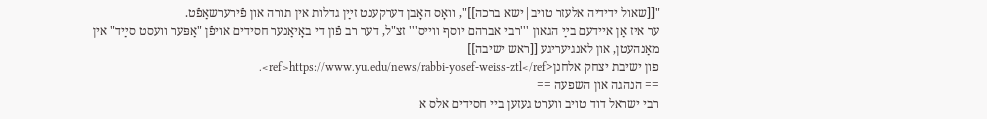"[[שאול ידידיה אלעזר טויב|ישא ברכה]]", וואָס האָבן דערקענט זײַן גדלות אין תורה און פֿירערשאַפֿט.
ער איז אַן איידעם בײַ הגאון '''רבי אברהם יוסף ווייס''' זצ"ל, דער רב פֿון די באָיאַנער חסידים אויפֿן "אַפּער וועסט סײַד" אין מאַנהעטן, און לאנגיעריגע [[ראש ישיבה]]
פון ישיבת יצחק אלחנן<ref>https://www.yu.edu/news/rabbi-yosef-weiss-ztl</ref>.
== הנהגה און השפעה ==
רבי ישראל דוד טויב ווערט געזען ביי חסידים אלס א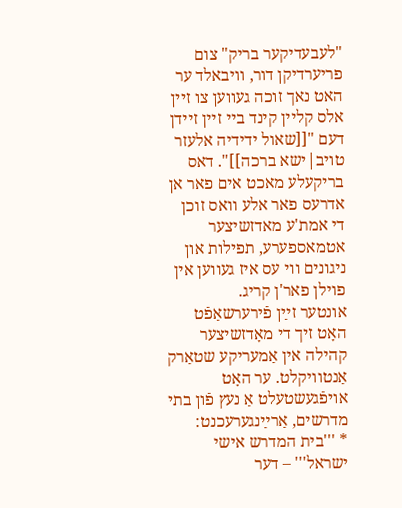"לעבעדיקער בריק" צום פריערדיקן דור, וויבאלד ער האט נאך זוכה געווען צו זיין אלס קליין קינד ביי זיין זיידן דעם "[[שאול ידידיה אלעזר טויב|ישא ברכה]]". דאס בריקעלע מאכט אים פאר אן אדרעס פאר אלע וואס זוכן די אמת'ע מאדזשיצער אטמאספערע, תפילות און ניגונים ווי עס איז געווען אין פוילן פאר'ן קריג.
אונטער זײַן פֿירערשאַפֿט האָט זיך די מאָדזשיצער קהילה אין אַמעריקע שטאַרק אַנטוויקלט. ער האָט אויפֿגעשטעלט אַ נעץ פֿון בתי מדרשים, אַרײַנגערעכנט:
* '''בית המדרש אישי ישראל''' – דער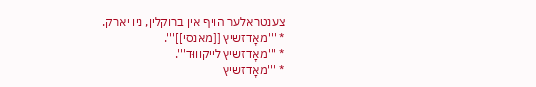צענטראלער הויף אין ברוקלין, ניו יארק.
* '''מאָדזשיץ [[מאנסי]]'''.
* '''מאָדזשיץ לייקוווּד'''.
* '''מאָדזשיץ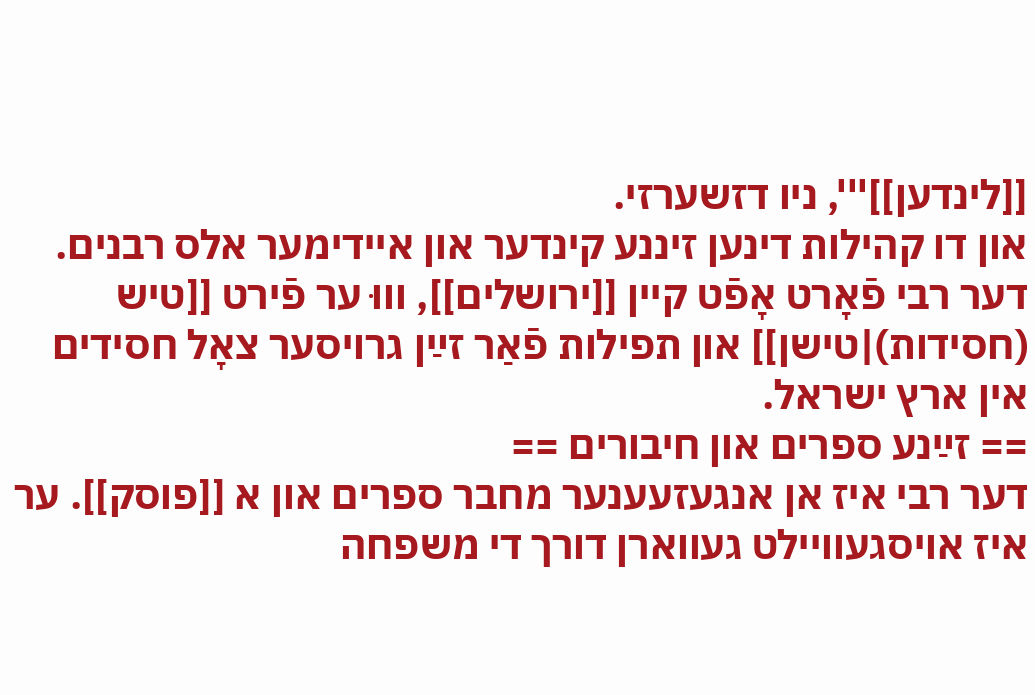[[לינדען]]''', ניו דזשערזי.
און דו קהילות דינען זיננע קינדער און איידימער אלס רבנים.
דער רבי פֿאָרט אָפֿט קיין [[ירושלים]], וווּ ער פֿירט [[טיש (חסידות)|טישן]] און תפילות פֿאַר זײַן גרויסער צאָל חסידים אין ארץ ישראל.
== זײַנע ספרים און חיבורים ==
דער רבי איז אן אנגעזעענער מחבר ספרים און א [[פוסק]]. ער איז אויסגעוויילט געווארן דורך די משפחה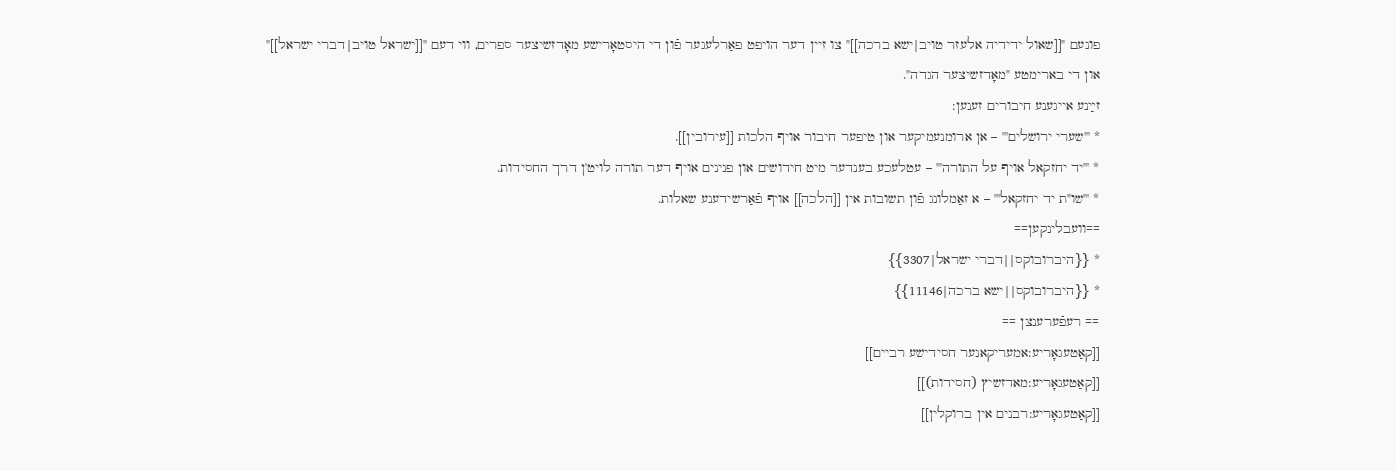פונעם "[[שאול ידידיה אלעזר טויב|ישא ברכה]]" צו זיין דער הויפט פאַרלעגער פֿון די היסטאָרישע מאָדזשיצער ספרים, ווי דעם "[[ישראל טויב|דברי ישראל]]" און די בארימטע "מאָדזשיצער הגדה".
זײַנע אייגענע חיבורים זענען:
* '''שערי ירושלים''' – אן ארומנעמיקער און טיפער חיבור אויף הלכות [[עירובין]].
* '''יד יחזקאל אויף על התורה''' – עטלעכע בענדער מיט חידושים און פנינים אויף דער תורה לויט'ן דרך החסידות.
* '''שו"ת יד יחזקאל''' – א זאַמלונג פֿון תשובות אין [[הלכה]] אויף פֿאַרשידענע שאלות.
==וועבלינקען==
* {{היברובוקס||דברי ישראל|3307}}
* {{היברובוקס||ישא ברכה|11146}}
== רעפֿערענצן ==
[[קאַטעגאָריע:אמעריקאנער חסידישע רביים]]
[[קאַטעגאָריע:מאדזשיץ (חסידות)]]
[[קאַטעגאָריע:רבנים אין ברוקלין]]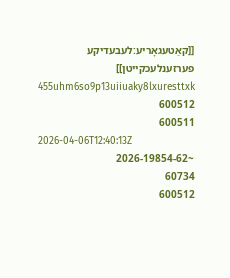[[קאַטעגאָריע:לעבעדיקע פערזענלעכקייטן]]
455uhm6so9p13uiiuaky8lxuresttxk
600512
600511
2026-04-06T12:40:13Z
~2026-19854-62
60734
600512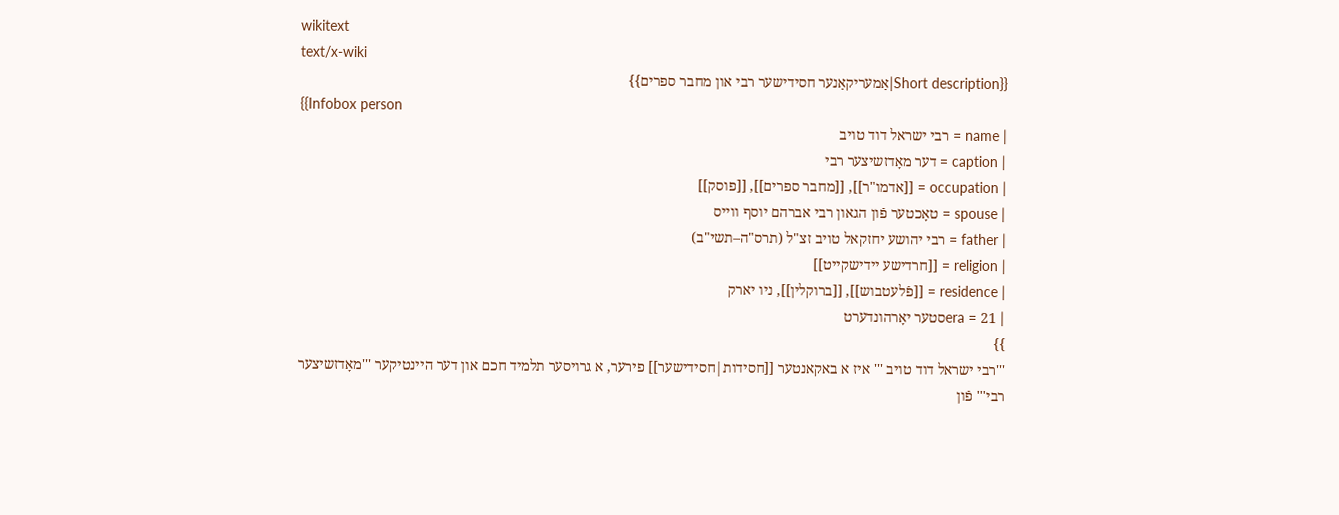wikitext
text/x-wiki
{{Short description|אַמעריקאַנער חסידישער רבי און מחבר ספרים}}
{{Infobox person
| name = רבי ישראל דוד טויב
| caption = דער מאָדזשיצער רבי
| occupation = [[אדמו"ר]], [[מחבר ספרים]], [[פוסק]]
| spouse = טאָכטער פֿון הגאון רבי אברהם יוסף ווייס
| father = רבי יהושע יחזקאל טויב זצ"ל (תרס"ה–תשי"ב)
| religion = [[חרדישע יידישקייט]]
| residence = [[פֿלעטבוש]], [[ברוקלין]], ניו יארק
| era = 21סטער יאָרהונדערט
}}
'''רבי ישראל דוד טויב ''' איז א באקאנטער [[חסידות|חסידישער]] פירער, א גרויסער תלמיד חכם און דער היינטיקער '''מאָדזשיצער רבי''' פֿון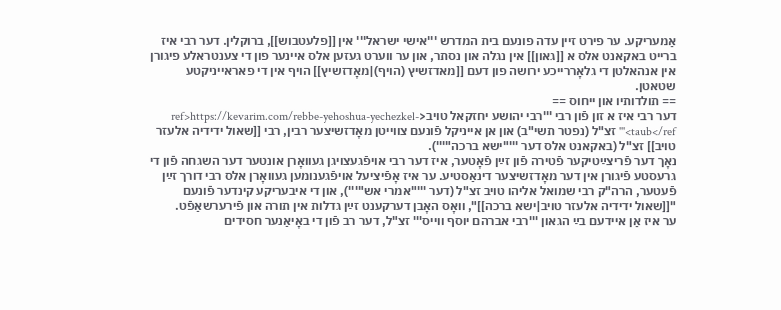אַמעריקע. ער פירט זיין עדה פונעם בית המדרש '''אישי ישראל''' אין [[פלעטבוש]], ברוקלין. דער רבי איז ברייט באקאנט אלס א [[גאון]] אין נגלה און נסתר, און ער ווערט געזען אלס איינער פון די צענטראלע פיגורן אין אנהאלטן די גלאָררייכע ירושה פון דעם [[מאדזשיץ (הויף)|מאָדזשיץ]] הויף אין די פאראייניקטע שטאטן.
== תולדותיו און ייחוס ==
דער רבי איז א זון פֿון רבי '''רבי יהושע יחזקאל טויב<ref>https://kevarim.com/rebbe-yehoshua-yechezkel-taub</ref>''' זצ"ל (נפטר תשי"ב) און אן אייניקל פֿונעם צווייטן מאָדזשיצער רבין, רבי [[שאול ידידיה אלעזר טויב]] זצ"ל (באקאנט אלס דער '''"ישא ברכה"''').
נאָך דער פֿריצײַטיקער פֿטירה פֿון זײַן פֿאָטער, איז דער רבי אויפֿגעצויגן געוואָרן אונטער דער השגחה פֿון די גרעסטע פֿיגורן אין דער מאָדזשיצער דינאַסטיע. ער איז אָפֿיציעל אויפֿגענומען געוואָרן אלס רבי דורך זײַן פֿעטער, הרה"ק רבי שמואל אליהו טויב זצ"ל (דער '''"אמרי אש"'''), און די איבעריקע קינדער פֿונעם "[[שאול ידידיה אלעזר טויב|ישא ברכה]]", וואָס האָבן דערקענט זײַן גדלות אין תורה און פֿירערשאַפֿט.
ער איז אַן איידעם בײַ הגאון '''רבי אברהם יוסף ווייס''' זצ"ל, דער רב פֿון די באָיאַנער חסידים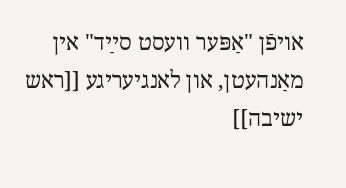אויפֿן "אַפּער וועסט סײַד" אין מאַנהעטן, און לאנגיעריגע [[ראש ישיבה]]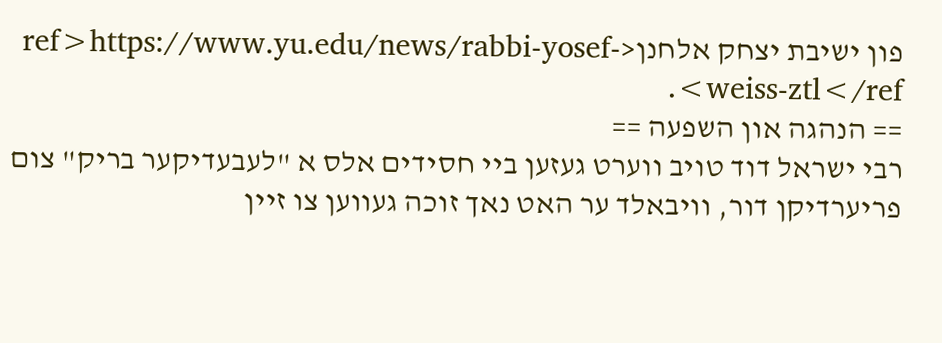פון ישיבת יצחק אלחנן<ref>https://www.yu.edu/news/rabbi-yosef-weiss-ztl</ref>.
== הנהגה און השפעה ==
רבי ישראל דוד טויב ווערט געזען ביי חסידים אלס א "לעבעדיקער בריק" צום פריערדיקן דור, וויבאלד ער האט נאך זוכה געווען צו זיין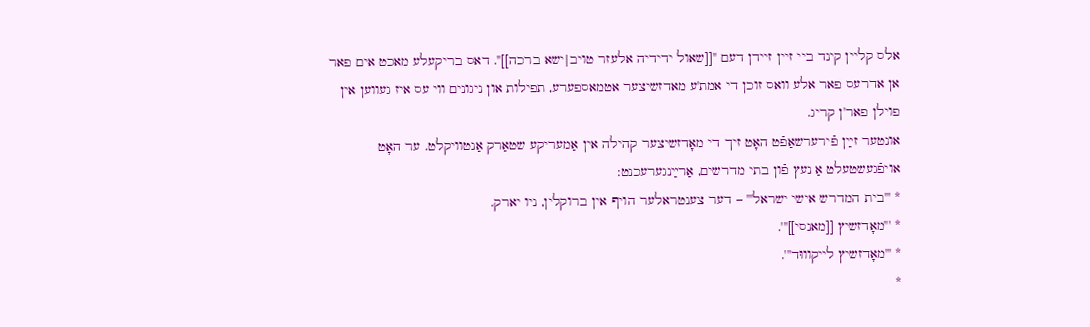אלס קליין קינד ביי זיין זיידן דעם "[[שאול ידידיה אלעזר טויב|ישא ברכה]]". דאס בריקעלע מאכט אים פאר אן אדרעס פאר אלע וואס זוכן די אמת'ע מאדזשיצער אטמאספערע, תפילות און ניגונים ווי עס איז געווען אין פוילן פאר'ן קריג.
אונטער זײַן פֿירערשאַפֿט האָט זיך די מאָדזשיצער קהילה אין אַמעריקע שטאַרק אַנטוויקלט. ער האָט אויפֿגעשטעלט אַ נעץ פֿון בתי מדרשים, אַרײַנגערעכנט:
* '''בית המדרש אישי ישראל''' – דער צענטראלער הויף אין ברוקלין, ניו יארק.
* '''מאָדזשיץ [[מאנסי]]'''.
* '''מאָדזשיץ לייקוווּד'''.
*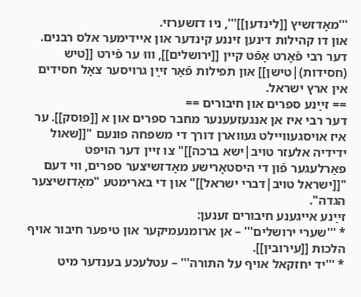'''מאָדזשיץ [[לינדען]]''', ניו דזשערזי.
און דו קהילות דינען זיננע קינדער און איידימער אלס רבנים.
דער רבי פֿאָרט אָפֿט קיין [[ירושלים]], וווּ ער פֿירט [[טיש (חסידות)|טישן]] און תפילות פֿאַר זײַן גרויסער צאָל חסידים אין ארץ ישראל.
== זײַנע ספרים און חיבורים ==
דער רבי איז אן אנגעזעענער מחבר ספרים און א [[פוסק]]. ער איז אויסגעוויילט געווארן דורך די משפחה פונעם "[[שאול ידידיה אלעזר טויב|ישא ברכה]]" צו זיין דער הויפט פאַרלעגער פֿון די היסטאָרישע מאָדזשיצער ספרים, ווי דעם "[[ישראל טויב|דברי ישראל]]" און די בארימטע "מאָדזשיצער הגדה".
זײַנע אייגענע חיבורים זענען:
* '''שערי ירושלים''' – אן ארומנעמיקער און טיפער חיבור אויף הלכות [[עירובין]].
* '''יד יחזקאל אויף על התורה''' – עטלעכע בענדער מיט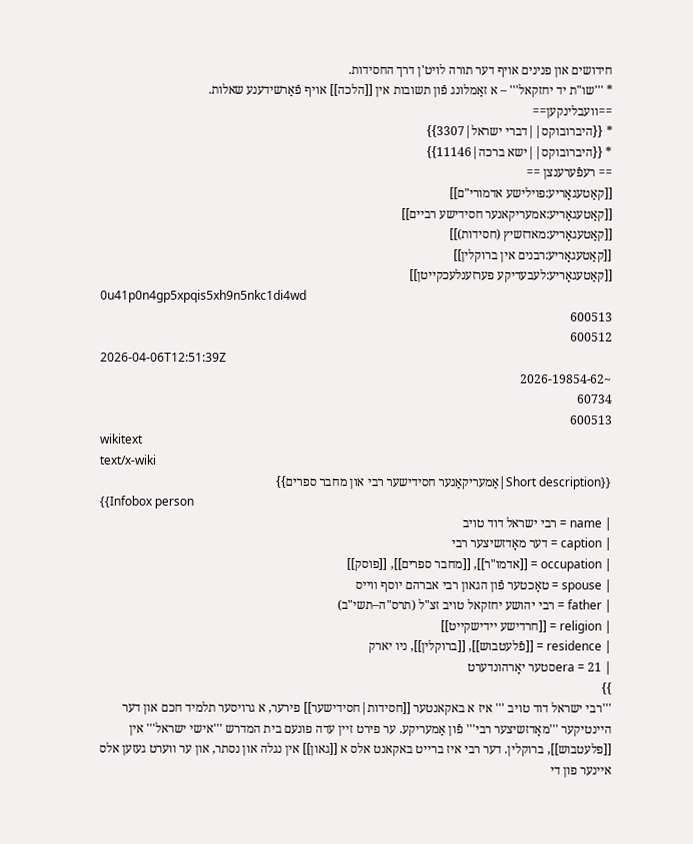חידושים און פנינים אויף דער תורה לויט'ן דרך החסידות.
* '''שו"ת יד יחזקאל''' – א זאַמלונג פֿון תשובות אין [[הלכה]] אויף פֿאַרשידענע שאלות.
==וועבלינקען==
* {{היברובוקס||דברי ישראל|3307}}
* {{היברובוקס||ישא ברכה|11146}}
== רעפֿערענצן ==
[[קאַטעגאָריע:פוילישע אדמורי"ם]]
[[קאַטעגאָריע:אמעריקאנער חסידישע רביים]]
[[קאַטעגאָריע:מאדזשיץ (חסידות)]]
[[קאַטעגאָריע:רבנים אין ברוקלין]]
[[קאַטעגאָריע:לעבעדיקע פערזענלעכקייטן]]
0u41p0n4gp5xpqis5xh9n5nkc1di4wd
600513
600512
2026-04-06T12:51:39Z
~2026-19854-62
60734
600513
wikitext
text/x-wiki
{{Short description|אַמעריקאַנער חסידישער רבי און מחבר ספרים}}
{{Infobox person
| name = רבי ישראל דוד טויב
| caption = דער מאָדזשיצער רבי
| occupation = [[אדמו"ר]], [[מחבר ספרים]], [[פוסק]]
| spouse = טאָכטער פֿון הגאון רבי אברהם יוסף ווייס
| father = רבי יהושע יחזקאל טויב זצ"ל (תרס"ה–תשי"ב)
| religion = [[חרדישע יידישקייט]]
| residence = [[פֿלעטבוש]], [[ברוקלין]], ניו יארק
| era = 21סטער יאָרהונדערט
}}
'''רבי ישראל דוד טויב ''' איז א באקאנטער [[חסידות|חסידישער]] פירער, א גרויסער תלמיד חכם און דער היינטיקער '''מאָדזשיצער רבי''' פֿון אַמעריקע. ער פירט זיין עדה פונעם בית המדרש '''אישי ישראל''' אין [[פלעטבוש]], ברוקלין. דער רבי איז ברייט באקאנט אלס א [[גאון]] אין נגלה און נסתר, און ער ווערט געזען אלס איינער פון די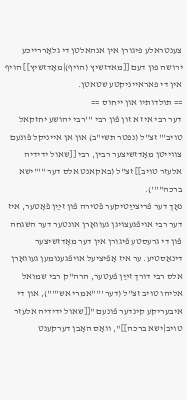צענטראלע פיגורן אין אנהאלטן די גלאָררייכע ירושה פון דעם [[מאדזשיץ (הויף)|מאָדזשיץ]] הויף אין די פאראייניקטע שטאטן.
== תולדותיו און ייחוס ==
דער רבי איז א זון פֿון רבי '''רבי יהושע יחזקאל טויב''' זצ"ל (נפטר תשי"ב) און אן אייניקל פֿונעם צווייטן מאָדזשיצער רבין, רבי [[שאול ידידיה אלעזר טויב]] זצ"ל (באקאנט אלס דער '''"ישא ברכה"''').
נאָך דער פֿריצײַטיקער פֿטירה פֿון זײַן פֿאָטער, איז דער רבי אויפֿגעצויגן געוואָרן אונטער דער השגחה פֿון די גרעסטע פֿיגורן אין דער מאָדזשיצער דינאַסטיע. ער איז אָפֿיציעל אויפֿגענומען געוואָרן אלס רבי דורך זײַן פֿעטער, הרה"ק רבי שמואל אליהו טויב זצ"ל (דער '''"אמרי אש"'''), און די איבעריקע קינדער פֿונעם "[[שאול ידידיה אלעזר טויב|ישא ברכה]]", וואָס האָבן דערקענט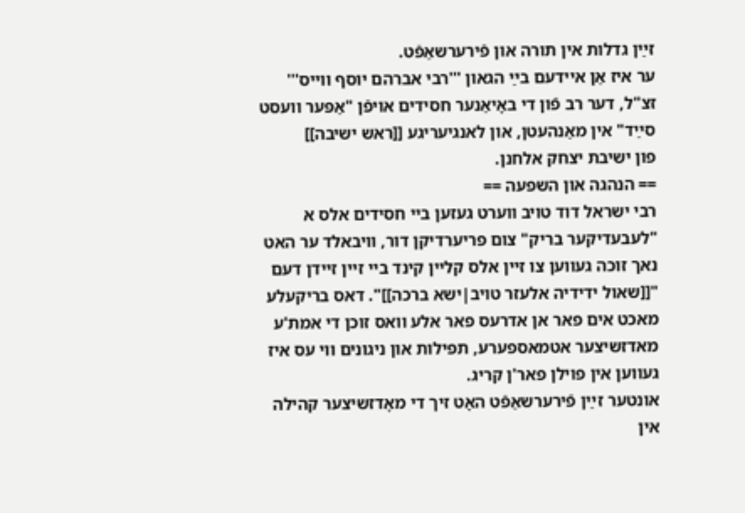זײַן גדלות אין תורה און פֿירערשאַפֿט.
ער איז אַן איידעם בײַ הגאון '''רבי אברהם יוסף ווייס''' זצ"ל, דער רב פֿון די באָיאַנער חסידים אויפֿן "אַפּער וועסט סײַד" אין מאַנהעטן, און לאנגיעריגע [[ראש ישיבה]]
פון ישיבת יצחק אלחנן.
== הנהגה און השפעה ==
רבי ישראל דוד טויב ווערט געזען ביי חסידים אלס א "לעבעדיקער בריק" צום פריערדיקן דור, וויבאלד ער האט נאך זוכה געווען צו זיין אלס קליין קינד ביי זיין זיידן דעם "[[שאול ידידיה אלעזר טויב|ישא ברכה]]". דאס בריקעלע מאכט אים פאר אן אדרעס פאר אלע וואס זוכן די אמת'ע מאדזשיצער אטמאספערע, תפילות און ניגונים ווי עס איז געווען אין פוילן פאר'ן קריג.
אונטער זײַן פֿירערשאַפֿט האָט זיך די מאָדזשיצער קהילה אין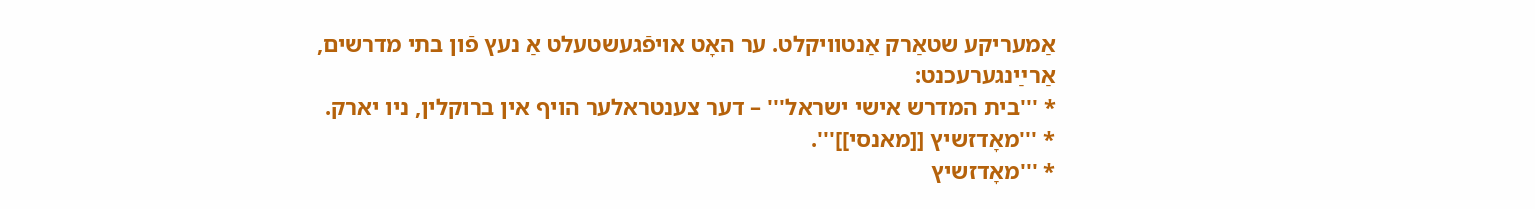אַמעריקע שטאַרק אַנטוויקלט. ער האָט אויפֿגעשטעלט אַ נעץ פֿון בתי מדרשים, אַרײַנגערעכנט:
* '''בית המדרש אישי ישראל''' – דער צענטראלער הויף אין ברוקלין, ניו יארק.
* '''מאָדזשיץ [[מאנסי]]'''.
* '''מאָדזשיץ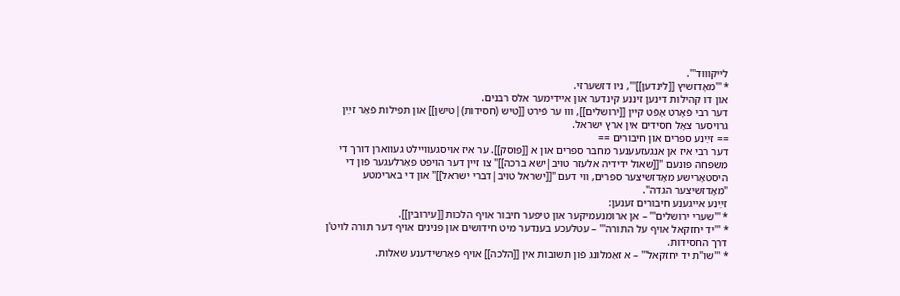לייקוווּד'''.
* '''מאָדזשיץ [[לינדען]]''', ניו דזשערזי.
און דו קהילות דינען זיננע קינדער און איידימער אלס רבנים.
דער רבי פֿאָרט אָפֿט קיין [[ירושלים]], וווּ ער פֿירט [[טיש (חסידות)|טישן]] און תפילות פֿאַר זײַן גרויסער צאָל חסידים אין ארץ ישראל.
== זײַנע ספרים און חיבורים ==
דער רבי איז אן אנגעזעענער מחבר ספרים און א [[פוסק]]. ער איז אויסגעוויילט געווארן דורך די משפחה פונעם "[[שאול ידידיה אלעזר טויב|ישא ברכה]]" צו זיין דער הויפט פאַרלעגער פֿון די היסטאָרישע מאָדזשיצער ספרים, ווי דעם "[[ישראל טויב|דברי ישראל]]" און די בארימטע "מאָדזשיצער הגדה".
זײַנע אייגענע חיבורים זענען:
* '''שערי ירושלים''' – אן ארומנעמיקער און טיפער חיבור אויף הלכות [[עירובין]].
* '''יד יחזקאל אויף על התורה''' – עטלעכע בענדער מיט חידושים און פנינים אויף דער תורה לויט'ן דרך החסידות.
* '''שו"ת יד יחזקאל''' – א זאַמלונג פֿון תשובות אין [[הלכה]] אויף פֿאַרשידענע שאלות.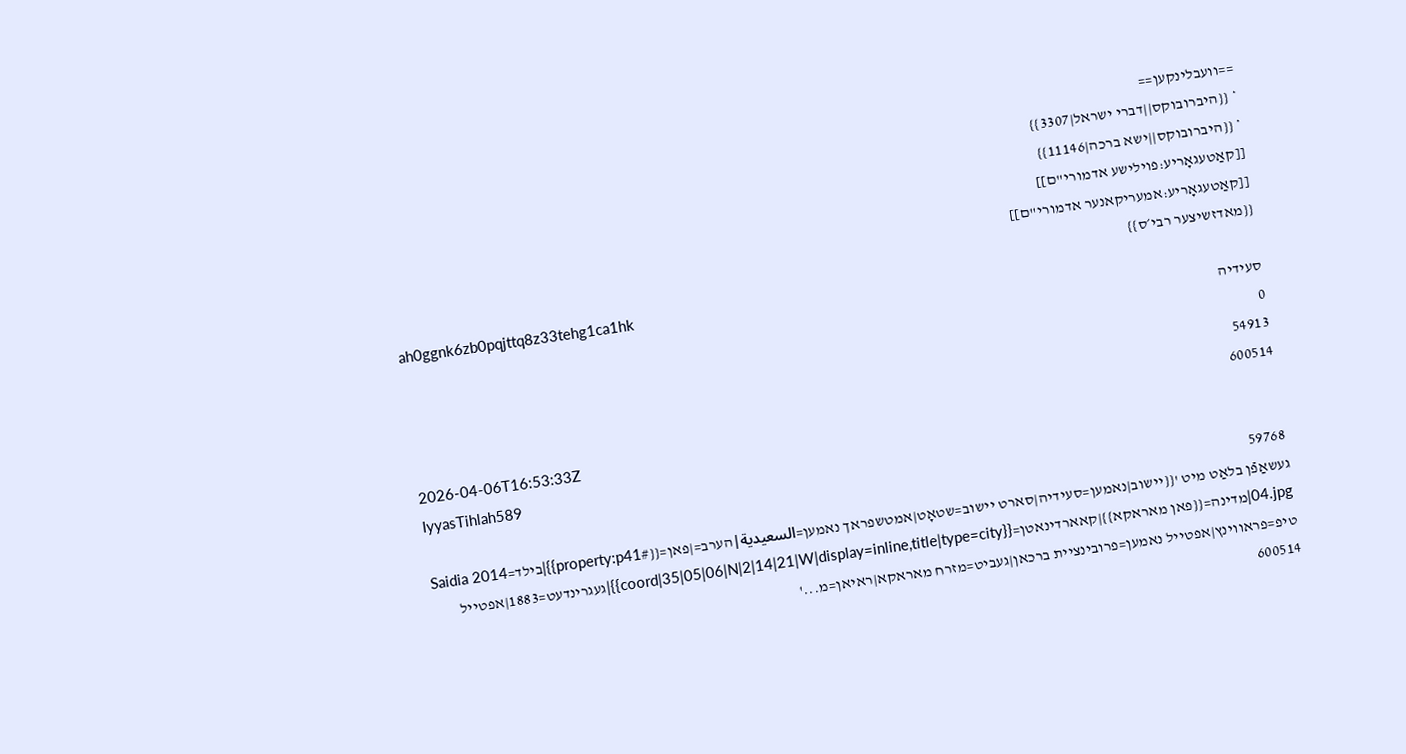==וועבלינקען==
* {{היברובוקס||דברי ישראל|3307}}
* {{היברובוקס||ישא ברכה|11146}}
[[קאַטעגאָריע:פוילישע אדמורי"ם]]
[[קאַטעגאָריע:אמעריקאנער אדמורי"ם]]
{{מאדזשיצער רבי׳ס}}
ah0ggnk6zb0pqjttq8z33tehg1ca1hk
סעידיה
0
54913
600514
2026-04-06T16:53:33Z
IyyasTihlah589
59768
געשאַפֿן בלאַט מיט '{{יישוב|נאמען=סעידיה|סארט יישוב=שטאָט|אמטשפראך נאמען=السعيدية|הערב=|פאן={{#property:p41}}|בילד=Saidia 2014 04.jpg|מדינה={{פאן מאראקא}}|קאארדינאטן={{coord|35|05|06|N|2|14|21|W|display=inline,title|type=city}}|געגרינדעט=1883|אפטייל טיפ=פראווינץ|אפטייל נאמען=פרובינציית ברכאן|געביט=מזרח מאראקא|ראיאן=מ...'
600514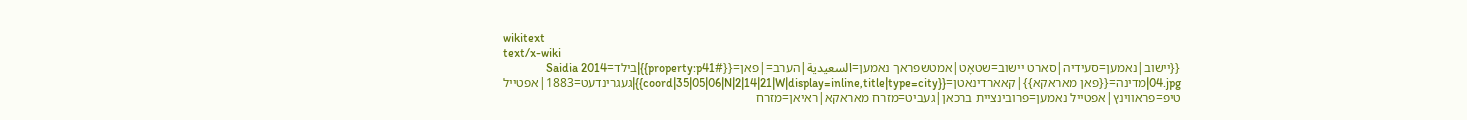wikitext
text/x-wiki
{{יישוב|נאמען=סעידיה|סארט יישוב=שטאָט|אמטשפראך נאמען=السعيدية|הערב=|פאן={{#property:p41}}|בילד=Saidia 2014 04.jpg|מדינה={{פאן מאראקא}}|קאארדינאטן={{coord|35|05|06|N|2|14|21|W|display=inline,title|type=city}}|געגרינדעט=1883|אפטייל טיפ=פראווינץ|אפטייל נאמען=פרובינציית ברכאן|געביט=מזרח מאראקא|ראיאן=מזרח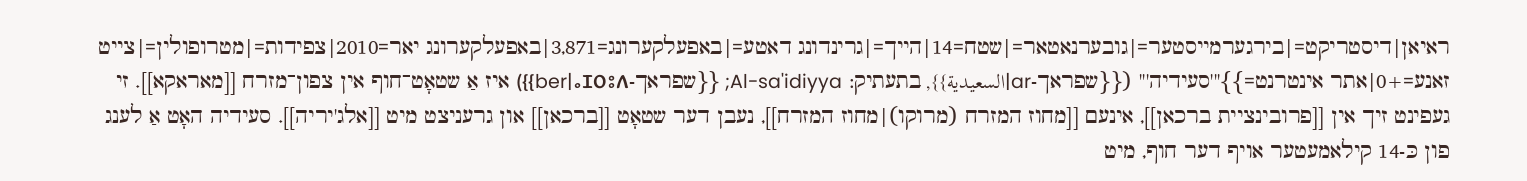ראיאן|דיסטריקט=|בירגערמייסטער=|גובערנאטאר=|שטח=14|הייך=|גרינדונג דאטע=|באפעלקערונג=3,871|באפעלקערונג יאר=2010|צפידות=|מטרופולין=|צייט זאנע=+0|אתר אינטרנט=}}'''סעידיה''' ({{שפראך-ar|السعيدية}}, בתעתיק: Al-sa'idiyya; {{שפראך-ber|ⴰⵊⵔⵓⴷ}}) איז אַ שטאָט־חוף אין צפון־מזרח [[מאראקא]]. זי געפינט זיך אין [[פרובינציית ברכאן]], אינעם [[מחוז המזרח (מרוקו)|מחוז המזרח]], נעבן דער שטאָט [[ברכאן]] און גרעניצט מיט [[אלג'יריה]]. סעידיה האָט אַ לענג פון כּ-14 קילאמעטער אויף דער חוף, מיט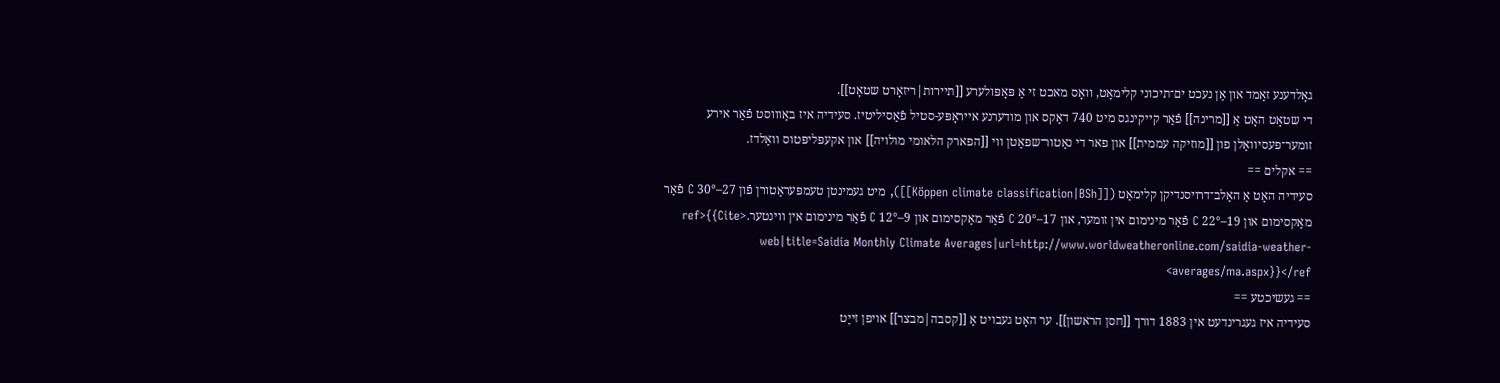גאָלדענע זאַמד און אַן נעכט ים־תיכוני קלימאַט, וואָס מאכט זי אַ פּאָפּולערע [[תיירות|ריזאָרט שטאָט]].
די שטאָט האָט אַ [[מרינה]] פֿאַר קייקינגס מיט 740 דאַקס און מודערנע אייראָפּע-סטיל פֿאַסיליטיז. סעידיה איז באַוווסט פֿאַר אירע זומער־פעסיוואַלן פון [[מוזיקה עממית]] און פאר די נאַטור־שפאַטן ווי [[הפארק הלאומי מולויה]] און אקעפּליפּטוס וואַלדז.
== אקלים ==
סעידיה האָט אַ האַלב־דרויסנדיקן קלימאַט ([[Köppen climate classification|BSh]]), מיט געמינטן טעמפּעראַטורן פֿון 27–30° C פֿאַר מאַקסימום און 19–22° C פֿאַר מינימום אין זומער, און 17–20° C פֿאַר מאַקסימום און 9–12° C פֿאַר מינימום אין ווינטער.<ref>{{Cite web|title=Saidia Monthly Climate Averages|url=http://www.worldweatheronline.com/saidia-weather-averages/ma.aspx}}</ref>
== געשיכטע ==
סעידיה איז געגרינדעט אין 1883 דורך [[חסן הראשון]]. ער האָט געבויט אַ [[קסבה|מבצר]] אויפן זייַט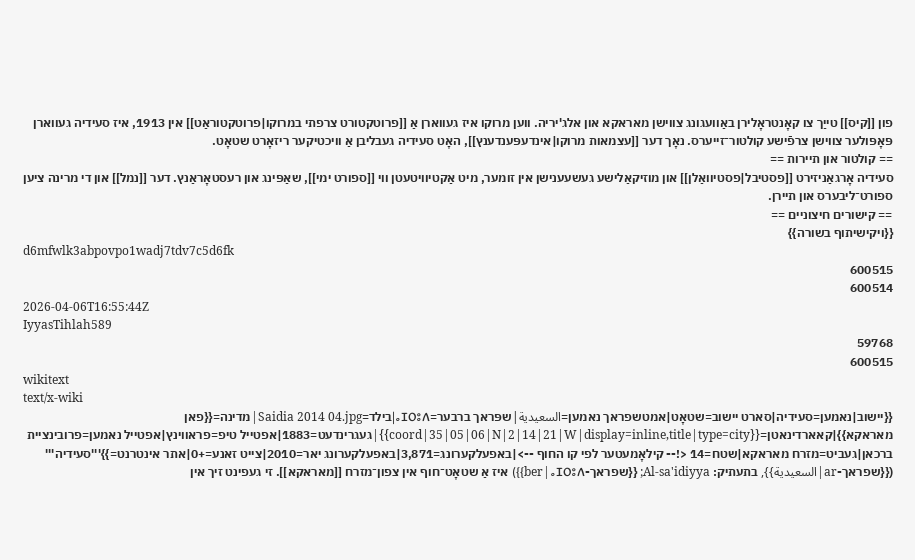פון [[קיס]] טייַך צו קאָנטראָלירן באַוועגונג צווישן מאראקא און אלג'יריה. ווען מרוקו איז געווארן אַ [[פרוטקטורט צרפתי במרוקו|פרוטקטוראַט]] אין 1913, איז סעידיה געווארן פּאָפּולער צווישן צרפֿישע קולטור־זייערס. נאָך דער [[עצמאות מרוקו|אינדעפּענדענץ]], האָט סעידיה געבליבן אַ וויכטיקער ריזאָרט שטאָט.
== קולטור און תיירות ==
סעידיה אָרגאַניזירט [[פסטיבל|פסטיוואַלן]] און מוזיקאַלישע געשעענישן אין זומער, מיט אַקטיוויטעטן ווי [[ספורט ימי]], שאַפּינג און רעסטאָראַנץ. דער [[נמל]] און די מרינה ציען ספורט־ליבערס און תיירן.
== קישורים חיצוניים ==
{{ויקישיתוף בשורה}}
d6mfwlk3abpovpo1wadj7tdv7c5d6fk
600515
600514
2026-04-06T16:55:44Z
IyyasTihlah589
59768
600515
wikitext
text/x-wiki
{{יישוב|נאמען=סעידיה|סארט יישוב=שטאָט|אמטשפראך נאמען=السعيدية|שפּראך ברבער=ⴰⵊⵔⵓⴷ|בילד=Saidia 2014 04.jpg|מדינה={{פאן מאראקא}}|קאארדינאטן={{coord|35|05|06|N|2|14|21|W|display=inline,title|type=city}}|געגרינדעט=1883|אפטייל טיפ=פראווינץ|אפטייל נאמען=פרובינציית ברכאן|געביט=מזרח מאראקא|שטח=14 <!-- קילאָמעטער לפי קו החוף -->|באפעלקערונג=3,871|באפעלקערונג יאר=2010|צייט זאנע=+0|אתר אינטרנט=}}'''סעידיה''' ({{שפראך-ar|السعيدية}}, בתעתיק: Al-sa'idiyya; {{שפראך-ber|ⴰⵊⵔⵓⴷ}}) איז אַ שטאָט־חוף אין צפון־מזרח [[מאראקא]]. זי געפינט זיך אין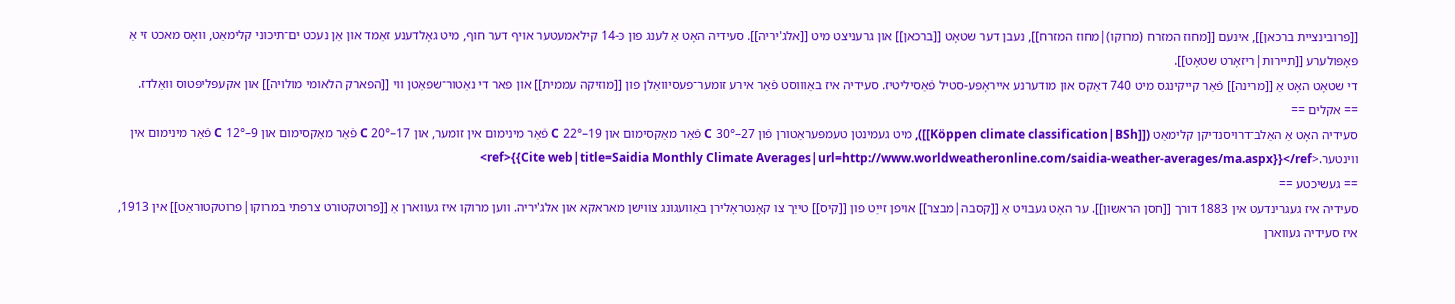[[פרובינציית ברכאן]], אינעם [[מחוז המזרח (מרוקו)|מחוז המזרח]], נעבן דער שטאָט [[ברכאן]] און גרעניצט מיט [[אלג'יריה]]. סעידיה האָט אַ לענג פון כּ-14 קילאמעטער אויף דער חוף, מיט גאָלדענע זאַמד און אַן נעכט ים־תיכוני קלימאַט, וואָס מאכט זי אַ פּאָפּולערע [[תיירות|ריזאָרט שטאָט]].
די שטאָט האָט אַ [[מרינה]] פֿאַר קייקינגס מיט 740 דאַקס און מודערנע אייראָפּע-סטיל פֿאַסיליטיז. סעידיה איז באַוווסט פֿאַר אירע זומער־פעסיוואַלן פון [[מוזיקה עממית]] און פאר די נאַטור־שפאַטן ווי [[הפארק הלאומי מולויה]] און אקעפּליפּטוס וואַלדז.
== אקלים ==
סעידיה האָט אַ האַלב־דרויסנדיקן קלימאַט ([[Köppen climate classification|BSh]]), מיט געמינטן טעמפּעראַטורן פֿון 27–30° C פֿאַר מאַקסימום און 19–22° C פֿאַר מינימום אין זומער, און 17–20° C פֿאַר מאַקסימום און 9–12° C פֿאַר מינימום אין ווינטער.<ref>{{Cite web|title=Saidia Monthly Climate Averages|url=http://www.worldweatheronline.com/saidia-weather-averages/ma.aspx}}</ref>
== געשיכטע ==
סעידיה איז געגרינדעט אין 1883 דורך [[חסן הראשון]]. ער האָט געבויט אַ [[קסבה|מבצר]] אויפן זייַט פון [[קיס]] טייַך צו קאָנטראָלירן באַוועגונג צווישן מאראקא און אלג'יריה. ווען מרוקו איז געווארן אַ [[פרוטקטורט צרפתי במרוקו|פרוטקטוראַט]] אין 1913, איז סעידיה געווארן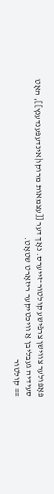פּאָפּולער צווישן צרפֿישע קולטור־זייערס. נאָך דער [[עצמאות מרוקו|אינדעפּענדענץ]], האָט סעידיה געבליבן אַ וויכטיקער ריזאָרט שטאָט.
== קולטור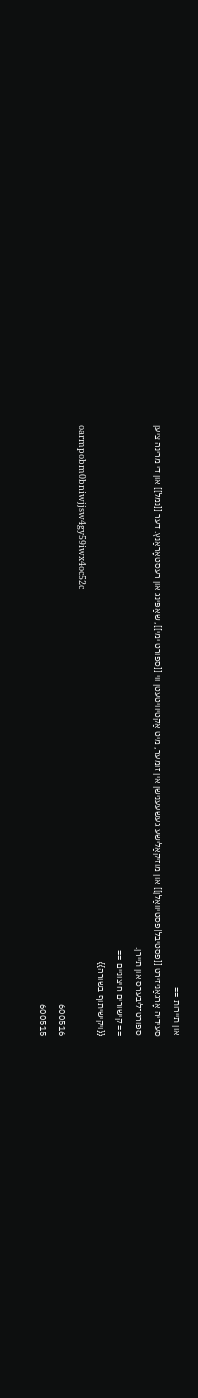און תיירות ==
סעידיה אָרגאַניזירט [[פסטיבל|פסטיוואַלן]] און מוזיקאַלישע געשעענישן אין זומער, מיט אַקטיוויטעטן ווי [[ספורט ימי]], שאַפּינג און רעסטאָראַנץ. דער [[נמל]] און די מרינה ציען ספורט־ליבערס און תיירן.
== קישורים חיצוניים ==
{{ויקישיתוף בשורה}}
oarmpobm0bniwjjsw4gy59iwx4oc52c
600516
600515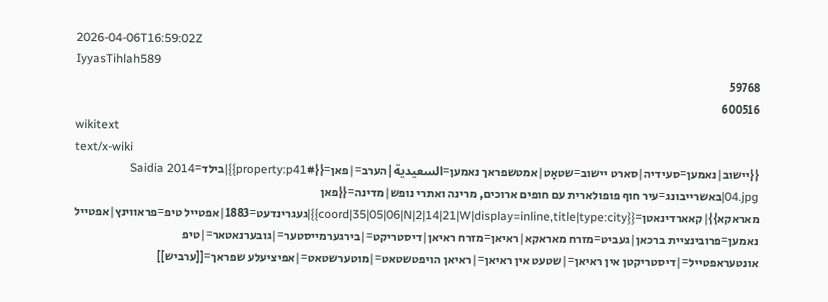2026-04-06T16:59:02Z
IyyasTihlah589
59768
600516
wikitext
text/x-wiki
{{יישוב|נאמען=סעידיה|סארט יישוב=שטאָט|אמטשפראך נאמען=السعيدية|הערב=|פאן={{#property:p41}}|בילד=Saidia 2014 04.jpg|באשרייבונג=עיר חוף פופולארית עם חופים ארוכים, מרינה ואתרי נופש|מדינה={{פאן מאראקא}}|קאארדינאטן={{coord|35|05|06|N|2|14|21|W|display=inline,title|type:city}}|געגרינדעט=1883|אפטייל טיפ=פראווינץ|אפטייל נאמען=פרובינציית ברכאן|געביט=מזרח מאראקא|ראיאן=מזרח ראיאן|דיסטריקט=|בירגערמייסטער=|גובערנאטאר=|טיפ אונטעראפטייל=|דיסטריקטן אין ראיאן=|שטעט אין ראיאן=|ראיאן הויפטשטאט=|מוטערשטאט=|אפיציעלע שפראך=[[ערביש]]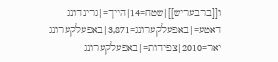ו[[ברבעריש]]|שטח=14|הייך=|גרינדונג דאטע=|באפעלקערונג=3,871|באפעלקערונג יאר=2010|צפידות=|באפעלקערונג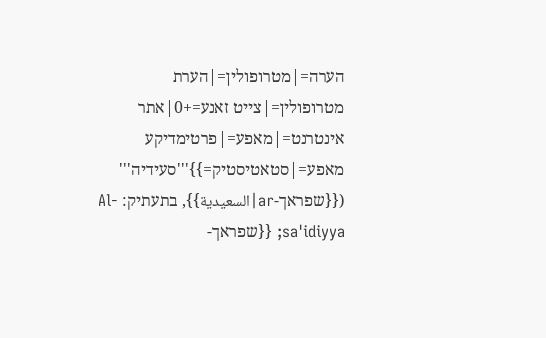הערה=|מטרופולין=|הערת מטרופולין=|צייט זאנע=+0|אתר אינטרנט=|מאפע=|פרטימדיקע מאפע=|סטאטיסטיק=}}'''סעידיה''' ({{שפראך-ar|السعيدية}}, בתעתיק: Al-sa'idiyya; {{שפראך-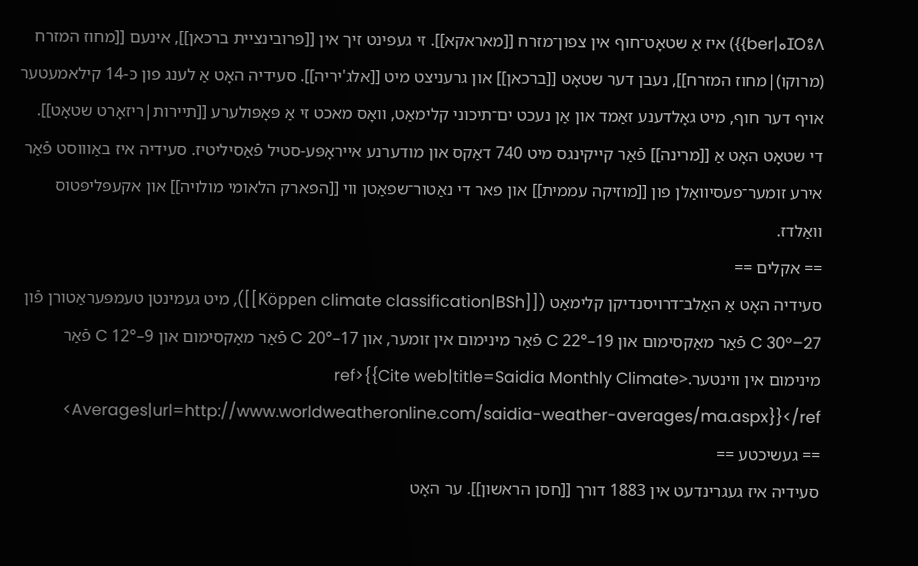ber|ⴰⵊⵔⵓⴷ}}) איז אַ שטאָט־חוף אין צפון־מזרח [[מאראקא]]. זי געפינט זיך אין [[פרובינציית ברכאן]], אינעם [[מחוז המזרח (מרוקו)|מחוז המזרח]], נעבן דער שטאָט [[ברכאן]] און גרעניצט מיט [[אלג'יריה]]. סעידיה האָט אַ לענג פון כּ-14 קילאמעטער אויף דער חוף, מיט גאָלדענע זאַמד און אַן נעכט ים־תיכוני קלימאַט, וואָס מאכט זי אַ פּאָפּולערע [[תיירות|ריזאָרט שטאָט]].
די שטאָט האָט אַ [[מרינה]] פֿאַר קייקינגס מיט 740 דאַקס און מודערנע אייראָפּע-סטיל פֿאַסיליטיז. סעידיה איז באַוווסט פֿאַר אירע זומער־פעסיוואַלן פון [[מוזיקה עממית]] און פאר די נאַטור־שפאַטן ווי [[הפארק הלאומי מולויה]] און אקעפּליפּטוס וואַלדז.
== אקלים ==
סעידיה האָט אַ האַלב־דרויסנדיקן קלימאַט ([[Köppen climate classification|BSh]]), מיט געמינטן טעמפּעראַטורן פֿון 27–30° C פֿאַר מאַקסימום און 19–22° C פֿאַר מינימום אין זומער, און 17–20° C פֿאַר מאַקסימום און 9–12° C פֿאַר מינימום אין ווינטער.<ref>{{Cite web|title=Saidia Monthly Climate Averages|url=http://www.worldweatheronline.com/saidia-weather-averages/ma.aspx}}</ref>
== געשיכטע ==
סעידיה איז געגרינדעט אין 1883 דורך [[חסן הראשון]]. ער האָט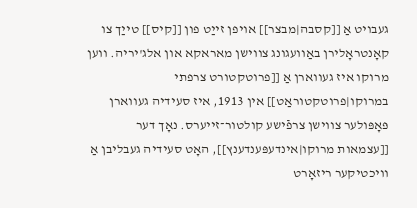געבויט אַ [[קסבה|מבצר]] אויפן זייַט פון [[קיס]] טייַך צו קאָנטראָלירן באַוועגונג צווישן מאראקא און אלג'יריה. ווען מרוקו איז געווארן אַ [[פרוטקטורט צרפתי במרוקו|פרוטקטוראַט]] אין 1913, איז סעידיה געווארן פּאָפּולער צווישן צרפֿישע קולטור־זייערס. נאָך דער [[עצמאות מרוקו|אינדעפּענדענץ]], האָט סעידיה געבליבן אַ וויכטיקער ריזאָרט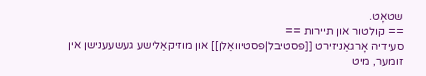שטאָט.
== קולטור און תיירות ==
סעידיה אָרגאַניזירט [[פסטיבל|פסטיוואַלן]] און מוזיקאַלישע געשעענישן אין זומער, מיט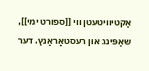אַקטיוויטעטן ווי [[ספורט ימי]], שאַפּינג און רעסטאָראַנץ. דער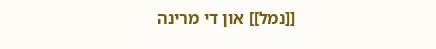[[נמל]] און די מרינה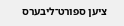ציען ספורט־ליבערס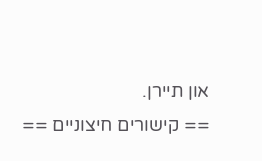און תיירן.
== קישורים חיצוניים ==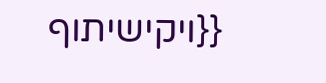{{ויקישיתוף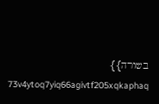בשורה}}
73v4ytoq7yiq66agivtf205xqkaphaq